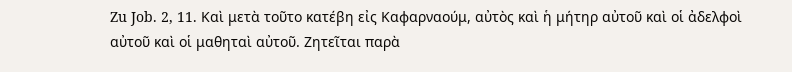Zu Job. 2, 11. Καὶ μετὰ τοῦτο κατέβη εἰς Καφαρναούμ, αὐτὸς καὶ ἡ μήτηρ αὐτοῦ καὶ οἱ ἀδελφοὶ αὐτοῦ καὶ οἱ μαθηταὶ αὐτοῦ. Ζητεῖται παρὰ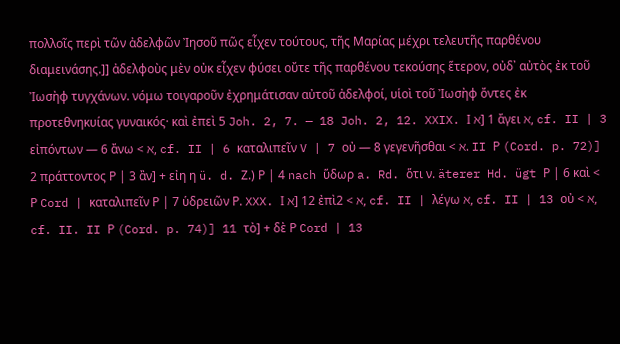πολλοῖς περὶ τῶν ἀδελφῶν Ἰησοῦ πῶς εἶχεν τούτους, τῆς Μαρίας μέχρι τελευτῆς παρθένου διαμεινάσης.]] ἀδελφοὺς μὲν οὐκ εἶχεν φύσει οὔτε τῆς παρθένου τεκούσης ἕτερον, οὐδ᾿ αὐτὸς ἐκ τοῦ Ἰωσὴφ τυγχάνων. νόμω τοιγαροῦν ἐχρημάτισαν αὐτοῦ ἀδελφοί, υἱοὶ τοῦ Ἰωσὴφ ὄντες ἐκ προτεθνηκυίας γυναικός· καὶ ἐπεὶ 5 Joh. 2, 7. — 18 Joh. 2, 12. XXIX. Ι ℵ] 1 ἄγει ℵ, cf. II | 3 εἰπόντων — 6 ἄνω < ℵ, cf. II | 6 καταλιπεῖν V | 7 οὐ — 8 γεγενῆσθαι < ℵ. II Ρ (Cord. p. 72)] 2 πράττοντος Ρ | 3 ἂν] + εἰη η ü. d. Ζ.) Ρ | 4 nach ὕδωρ a. Rd. ὅτι ν. äterer Hd. ügt Ρ | 6 καὶ < Ρ Cord | καταλιπεῖν Ρ | 7 ὑδρειῶν Ρ. XXX. Ι ℵ] 12 ἐπὶ2 < ℵ, cf. II | λέγω ℵ, cf. II | 13 οὐ < ℵ, cf. II. II Ρ (Cord. p. 74)] 11 τὸ] + δὲ Ρ Cord | 13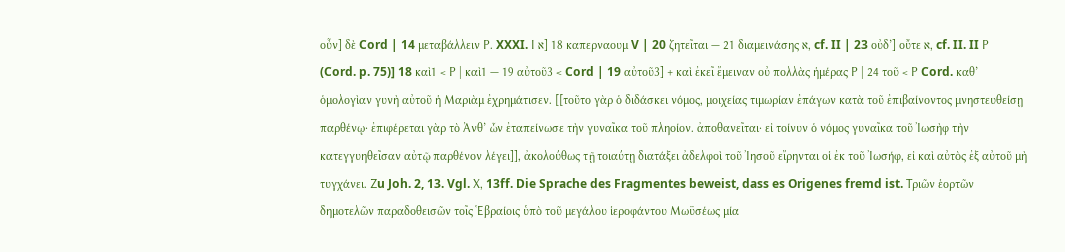οὖν] δὲ Cord | 14 μεταβάλλειν Ρ. XXXI. Ι ℵ] 18 καπερναουμ V | 20 ζητεῖται — 21 διαμεινάσης ℵ, cf. II | 23 οὐδ’] οὔτε ℵ, cf. II. II Ρ (Cord. p. 75)] 18 καὶ1 < Ρ | καὶ1 — 19 αὐτοῦ3 < Cord | 19 αὐτοῦ3] + καὶ ἐκεῖ ἔμειναν οὐ πολλὰς ἡμέρας Ρ | 24 τοῦ < Ρ Cord. καθ’ ὁμολογὶαν γυνὴ αὐτοῦ ἡ Μαριὰμ ἐχρημάτισεν. [[τοῦτο γὰρ ὁ διδάσκει νόμος, μοιχείας τιμωρίαν ἐπάγων κατὰ τοῦ ἐπιβαίνοντος μνηστευθείσῃ παρθένῳ· ἐπιφέρεται γὰρ τὸ Ἀνθ’ ὧν ἐταπείνωσε τὴν γυναῖκα τοῦ πληοίον. ἀποθανεῖται· εἰ τοίνυν ὁ νόμος γυναῖκα τοῦ Ἰωσὴφ τὴν κατεγγυηθεῖσαν αὐτῷ παρθένον λέγει]], ἀκολούθως τῇ τοιαύτῃ διατάξει ἀδελφοὶ τοῦ Ἰησοῦ εἴρηνται οἱ ἐκ τοῦ Ἰωσήφ, εἰ καὶ αὐτὸς ἐξ αὐτοῦ μὴ τυγχάνει. Ζu Joh. 2, 13. Vgl. Χ, 13ff. Die Sprache des Fragmentes beweist, dass es Origenes fremd ist. Τριῶν ἑορτῶν δημοτελῶν παραδοθεισῶν τοῖς Ἑβραίοις ὑπὸ τοῦ μεγάλου ἱεροφάντου Μωϋσέως μία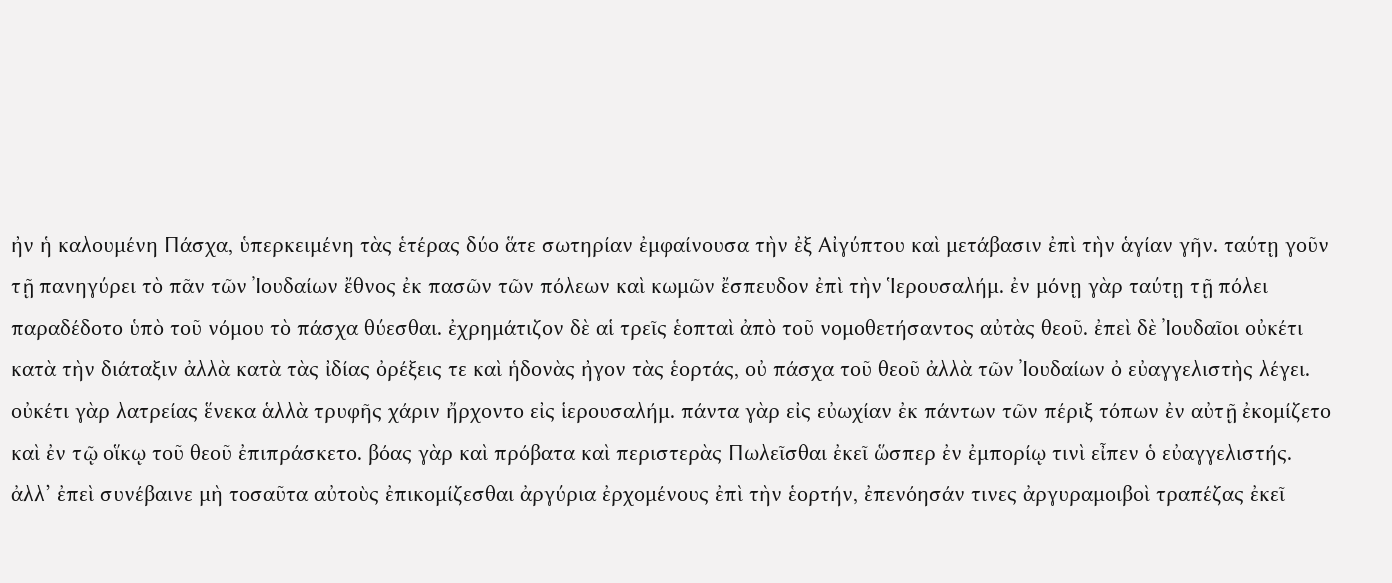ἠν ἡ καλουμένη Πάσχα, ὑπερκειμένη τὰς ἑτέρας δύο ἅτε σωτηρίαν ἐμφαίνουσα τὴν ἐξ Αἰγύπτου καὶ μετάβασιν ἐπὶ τὴν ἁγίαν γῆν. ταύτῃ γοῦν τῇ πανηγύρει τὸ πᾶν τῶν Ἰουδαίων ἔθνος ἐκ πασῶν τῶν πόλεων καὶ κωμῶν ἔσπευδον ἐπὶ τὴν Ἱερουσαλήμ. ἐν μόνῃ γὰρ ταύτῃ τῇ πόλει παραδέδοτο ὑπὸ τοῦ νόμου τὸ πάσχα θύεσθαι. ἐχρημάτιζον δὲ αἱ τρεῖς ἑοπταὶ ἀπὸ τοῦ νομοθετήσαντος αὐτὰς θεοῦ. ἐπεὶ δὲ Ἰουδαῖοι οὐκέτι κατὰ τὴν διάταξιν ἀλλὰ κατὰ τὰς ἰδίας ὀρέξεις τε καὶ ἡδονὰς ἠγον τὰς ἑορτάς, οὐ πάσχα τοῦ θεοῦ ἀλλὰ τῶν Ἰουδαίων ὀ εὐαγγελιστὴς λέγει. οὐκέτι γὰρ λατρείας ἕνεκα ἁλλὰ τρυφῆς χάριν ἤρχοντο εἰς ἱερουσαλήμ. πάντα γὰρ εἰς εὐωχίαν ἐκ πάντων τῶν πέριξ τόπων ἐν αὐτῇ ἐκομίζετο καὶ ἐν τῷ οἵκῳ τοῦ θεοῦ ἐπιπράσκετο. βόας γὰρ καὶ πρόβατα καὶ περιστερὰς Πωλεῖσθαι ἐκεῖ ὥσπερ ἐν ἐμπορίῳ τινὶ εἶπεν ὁ εὐαγγελιστής. ἀλλ’ ἐπεὶ συνέβαινε μὴ τοσαῦτα αὐτοὺς ἐπικομίζεσθαι ἀργύρια ἐρχομένους ἐπὶ τὴν ἑορτήν, ἐπενόησάν τινες ἀργυραμοιβοὶ τραπέζας ἐκεῖ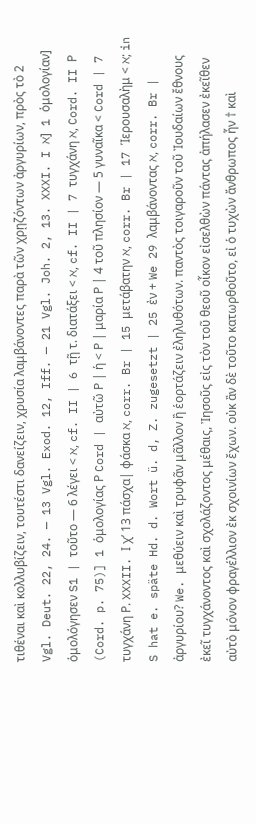τιθέναι καὶ κολλυβίζειν, τουτέστι δανείζειν, χρυσία λαμβάνοντες παρὰ τῶν χρῃζόντων ἀργυρίων, πρὸς τὸ 2 Vgl. Deut. 22, 24. — 13 Vgl. Exod. 12, Iff. — 21 Vgl. Joh. 2, 13. XXXI. I ℵ] 1 ὁμολογίαν] ὁμολόγησεν S1 | τοῦτο — 6 λέγει < ℵ, cf. II | 6 τῇ τ. διατάξει < ℵ, cf. II | 7 τυγχάνη ℵ, Cord. II Ρ (Cord. p. 75)] 1 ὁμολογίας Ρ Cord | αὐτῶ Ρ | ἡ < Ρ | μαρία Ρ | 4 τοῦ πλησίον — 5 γυναῖκα < Cord | 7 τυγχάνη Ρ. XXXII. Ι χ’ 13 πάσχα| φάσκα ℵ, corr. Br | 15 μετάβατην ℵ, corr. Br | 17 Ἱερουσαλὴμ < ℵ; in S hat e. späte Hd. d. Wort ü. d, Z. zugesetzt | 25 ἐν + We 29 λαμβάνοντας ℵ, corr. Br | ἀργυρίου? We. μεθύειν καὶ τρυφᾶν μᾶλλον ἢ ἑορτάζειν ἐληλυθότων. παντὸς τοιγαροῦν τοῦ Ἰουδαίων ἔθνους ἐκεῖ τυγχάνοντος καὶ σχολάζοντος μέθαις, Ἰησοῦς εἰς τὸν τοῦ θεοῦ οἶκον εἰσελθὼν πάντας ἀπήλασεν ἐκεῖθεν αὐτὸ μόνον φραγέλλιον ἐκ σχοινίων ἔχων. οὐκ ἂν δὲ τοῦτο κατωρθοῦτο, εἰ ὁ τυχὼν ἄνθρωπος ἦν † καὶ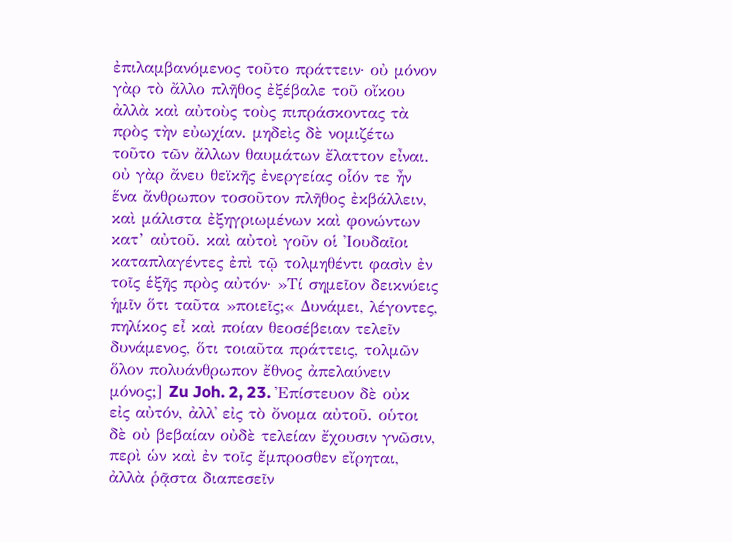ἐπιλαμβανόμενος τοῦτο πράττειν· οὐ μόνον γὰρ τὸ ἄλλο πλῆθος ἐξέβαλε τοῦ οἴκου ἀλλὰ καὶ αὐτοὺς τοὺς πιπράσκοντας τὰ πρὸς τὴν εὐωχίαν. μηδεὶς δὲ νομιζέτω τοῦτο τῶν ἄλλων θαυμάτων ἔλαττον εἶναι. οὐ γὰρ ἄνευ θεϊκῆς ἐνεργείας οἷόν τε ἦν ἕνα ἄνθρωπον τοσοῦτον πλῆθος ἐκβάλλειν, καὶ μάλιστα ἐξηγριωμένων καὶ φονώντων κατ’ αὐτοῦ. καὶ αὐτοὶ γοῦν οἱ Ἰουδαῖοι καταπλαγέντες ἐπὶ τῷ τολμηθέντι φασὶν ἐν τοῖς ἑξῆς πρὸς αὐτόν· »Τί σημεῖον δεικνύεις ἡμῖν ὅτι ταῦτα »ποιεῖς;« Δυνάμει, λέγοντες, πηλίκος εἶ καὶ ποίαν θεοσέβειαν τελεῖν δυνάμενος, ὅτι τοιαῦτα πράττεις, τολμῶν ὅλον πολυάνθρωπον ἔθνος ἀπελαύνειν μόνος;] Zu Joh. 2, 23. Ἐπίστευον δὲ οὐκ εἰς αὐτόν, ἀλλ᾿ εἰς τὸ ὄνομα αὐτοῦ. οὑτοι δὲ οὐ βεβαίαν οὐδὲ τελείαν ἔχουσιν γνῶσιν, περὶ ὡν καὶ ἐν τοῖς ἔμπροσθεν εἴρηται, ἀλλὰ ῥᾷστα διαπεσεῖν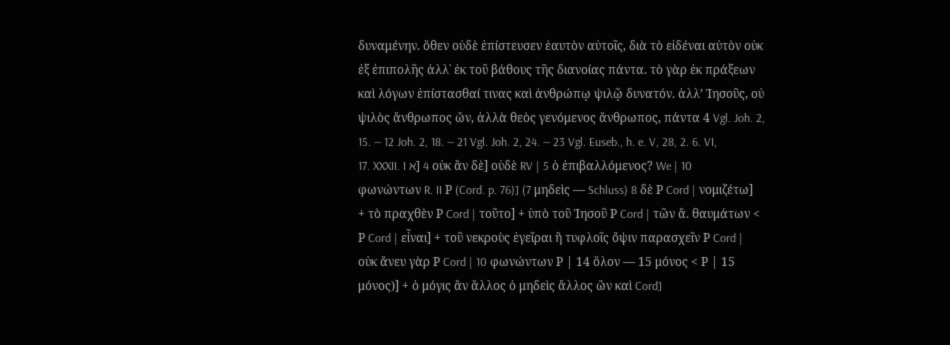δυναμένην. ὅθεν οὐδὲ ἐπίστευσεν ἑαυτὸν αὐτοῖς, διὰ τὸ εἰδέναι αὐτὸν οὐκ ἐξ ἐπιπολῆς ἀλλ᾿ ἐκ τοῦ βάθους τῆς διανοίας πάντα. τὸ γὰρ ἐκ πράξεων καὶ λόγων ἐπίστασθαί τινας καὶ ἀνθρώπῳ ψιλῷ δυνατόν. ἀλλ’ Ἰησοῦς, οὐ ψιλὸς ἄνθρωπος ὤν, ἀλλὰ θεὸς γενόμενος ἄνθρωπος, πάντα 4 Vgl. Joh. 2, 15. — 12 Joh. 2, 18. — 21 Vgl. Joh. 2, 24. — 23 Vgl. Euseb., h. e. V, 28, 2. 6. VI, 17. XXXII. I ℵ] 4 οὐκ ἂν δὲ] οὐδὲ RV | 5 ὁ ἐπιβαλλόμενος? We | 10 φωνώντων R. II Ρ (Cord. p. 76)] (7 μηδεὶς — Schluss) 8 δὲ Ρ Cord | νομιζέτω] + τὸ πραχθὲν Ρ Cord | τοῦτο] + ὑπὸ τοῦ Ἰησοῦ Ρ Cord | τῶν ἄ. θαυμάτων < Ρ Cord | εἶναι] + τοῦ νεκροὺς ἐγεῖραι ἢ τυφλοῖς ὄψιν παρασχεῖν Ρ Cord | οὐκ ἄνευ γὰρ Ρ Cord | 10 φωνώντων Ρ | 14 ὅλον — 15 μόνος < Ρ | 15 μόνος)] + ὁ μόγις ἂν ἄλλος ὁ μηδεὶς ἄλλος ὢν καὶ Cord]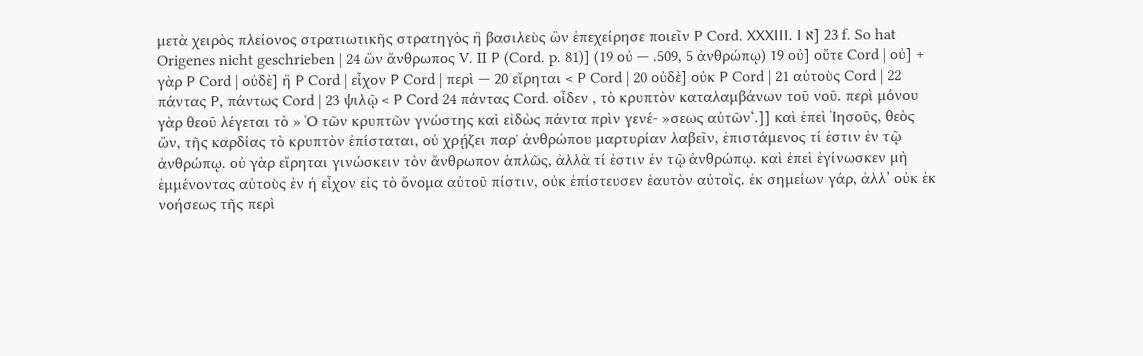μετὰ χειρὸς πλείονος στρατιωτικῆς στρατηγὸς ἢ βασιλεὺς ὢν ἐπεχείρησε ποιεῖν Ρ Cord. ΧΧΧΙΙΙ. Ι ℵ] 23 f. So hat Origenes nicht geschrieben | 24 ὢν ἄνθρωπος V. II Ρ (Cord. p. 81)] (19 οὐ — .509, 5 ἀνθρώπῳ) 19 οὐ] οὔτε Cord | οὐ] + γὰρ Ρ Cord | οὐδὲ] ἢ Ρ Cord | εἶχον Ρ Cord | περὶ — 20 εἴρηται < Ρ Cord | 20 οὐδὲ] οὐκ Ρ Cord | 21 αὐτοὺς Cord | 22 πάντας Ρ, πάντως Cord | 23 ψιλῷ < Ρ Cord 24 πάντας Cord. οἶδεν , τὸ κρυπτὸν καταλαμβάνων τοῦ νοῦ. περὶ μόνου γὰρ θεοῦ λέγεται τὸ » Ὁ τῶν κρυπτῶν γνώστης καὶ εἰδὼς πάντα πρὶν γενέ- »σεως αὐτῶν‘.]] καὶ ἐπεὶ Ἰησοῦς, θεὸς ὤν, τῆς καρδίας τὸ κρυπτὸν ἐπίσταται, οὐ χρῄζει παρ᾿ ἀνθρώπου μαρτυρίαν λαβεῖν, ἐπιστάμενος τί ἐστιν ἐν τῷ ἀνθρώπῳ. οὐ γὰρ εἴρηται γινώσκειν τὸν ἄνθρωπον ἁπλῶς, ἀλλὰ τί ἐστιν ἐν τῷ ἀνθρώπῳ. καὶ ἐπεὶ ἐγίνωσκεν μὴ ἐμμένοντας αὐτοὺς ἐν ἡ εἶχον εἰς τὸ ὄνομα αὐτοῦ πίστιν, οὐκ ἐπίστευσεν ἑαυτὸν αὐτοῖς. ἐκ σημείων γάρ, ἀλλ’ οὐκ ἐκ νοήσεως τῆς περὶ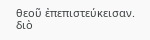θεοῦ ἐπεπιστεύκεισαν. διὸ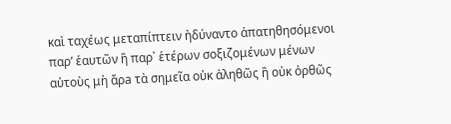καὶ ταχέως μεταπίπτειν ἠδύναντο ἀπατηθησόμενοι παρ’ ἑαυτῶν ἢ παρ᾿ ἑτέρων σοξιζομένων μένων αὐτοὺς μὴ ἄρa τὰ σημεῖα οὐκ ἀληθῶς ἢ οὐκ ὀρθῶς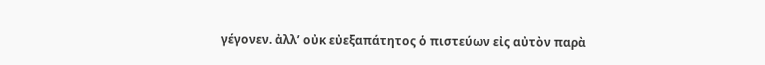γέγονεν. ἀλλ’ οὐκ εὐεξαπάτητος ὁ πιστεύων εἰς αὐτὸν παρὰ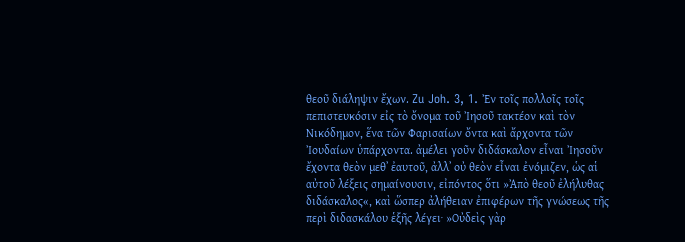θεοῦ διάληψιν ἔχων. Zu Joh. 3, 1. Ἐν τοῖς πολλοῖς τοῖς πεπιστευκόσιν εἰς τὸ ὄνομα τοῦ Ἰησοῦ τακτέον καὶ τὸν Νικόδημον, ἕνα τῶν Φαρισαίων ὄντα καὶ ἄρχοντα τῶν Ἰουδαίων ὑπάρχοντα. ἀμέλει γοῦν διδάσκαλον εἶναι Ἰησοῦν ἔχοντα θεὸν μεθ᾿ ἐαυτοῦ, ἀλλ᾿ οὐ θεὸν εἶναι ἐνόμιζεν, ὡς αἱ αὐτοῦ λέξεις σημαίνουσιν, εἰπόντος ὅτι »Ἀπὸ θεοῦ ἐλήλυθας διδάσκαλος«, καὶ ὥσπερ ἀλήθειαν ἐπιφέρων τῆς γνώσεως τῆς περὶ διδασκάλου ἑξῆς λέγει· »Οὐδεὶς γὰρ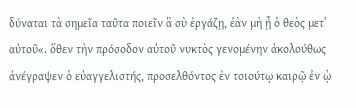δύναται τὰ σημεῖα ταῦτα ποιεῖν ἃ σὺ ἐργάζῃ, ἐὰν μὴ ᾖ ὁ θεὸς μετ᾿ αὐτοῦ«. ὅθεν τὴν πρόσοδον αὐτοῦ νυκτὸς γενομένην ἀκολούθως ἀνέγραψεν ὁ εὐαγγελιστής, προσελθόντος ἐν τοιούτῳ καιρῷ ἐν ᾡ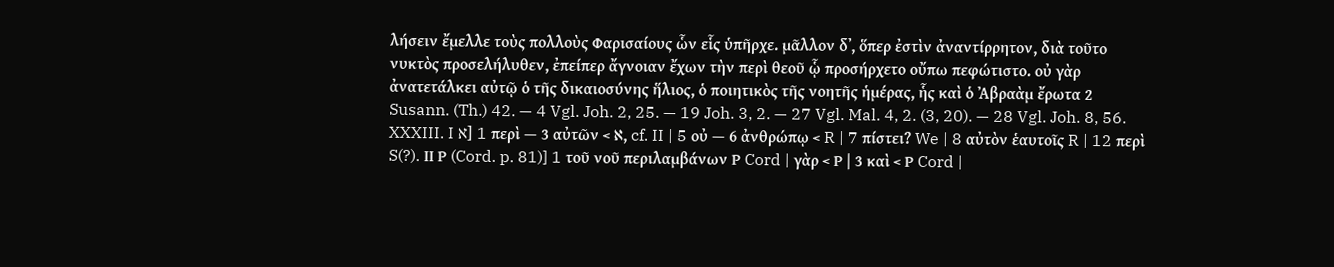λήσειν ἔμελλε τοὺς πολλοὺς Φαρισαίους ὧν εἷς ὑπῆρχε. μᾶλλον δ᾿, ὅπερ ἐστὶν ἀναντίρρητον, διὰ τοῦτο νυκτὸς προσελήλυθεν, ἐπείπερ ἄγνοιαν ἔχων τὴν περὶ θεοῦ ᾧ προσήρχετο οὔπω πεφώτιστο. οὐ γὰρ ἀνατετάλκει αὐτῷ ὁ τῆς δικαιοσύνης ἥλιος, ὁ ποιητικὸς τῆς νοητῆς ἡμέρας, ἧς καὶ ὁ Ἀβραὰμ ἔρωτα 2 Susann. (Th.) 42. — 4 Vgl. Joh. 2, 25. — 19 Joh. 3, 2. — 27 Vgl. Mal. 4, 2. (3, 20). — 28 Vgl. Joh. 8, 56. XXXIII. I ℵ] 1 περὶ — 3 αὐτῶν < ℵ, cf. II | 5 οὐ — 6 ἀνθρώπῳ < R | 7 πίστει? We | 8 αὐτὸν ἑαυτοῖς R | 12 περὶ S(?). ΙΙ Ρ (Cord. p. 81)] 1 τοῦ νοῦ περιλαμβάνων Ρ Cord | γὰρ < Ρ | 3 καὶ < Ρ Cord |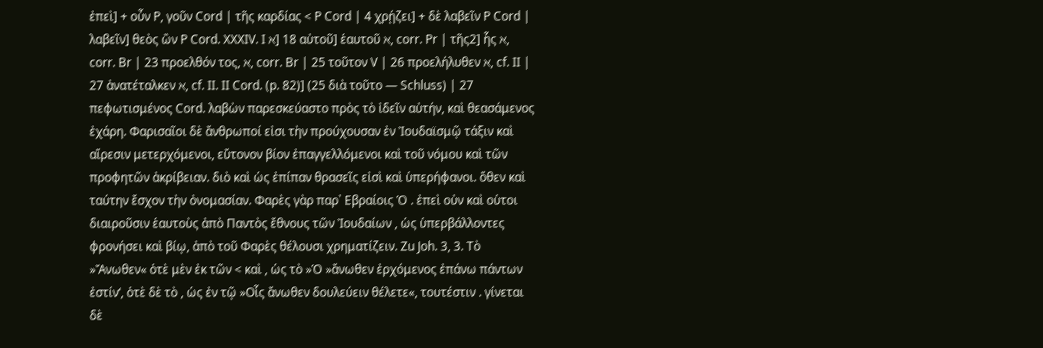ἐπεὶ] + οὖν Ρ, γοῦν Cord | τῆς καρδίας < Ρ Cord | 4 χρῄζει] + δὲ λαβεῖν Ρ Cord | λαβεῖν] θεὸς ὢν Ρ Cord. XXXIV. Ι ℵ] 18 αὐτοῦ] ἑαυτοῦ ℵ, corr. Pr | τῆς2] ἧς ℵ, corr. Br | 23 προελθόν τος, ℵ, corr. Br | 25 τοῦτον V | 26 προελήλυθεν ℵ, cf. ΙΙ | 27 ἀνατέταλκεν ℵ, cf. ΙΙ. II Cord. (p. 82)] (25 διὰ τοῦτο — Schluss) | 27 πεφωτισμένος Cord. λαβὼν παρεσκεύαστο πρὸς τὸ ἰδεῖν αὐτήν, καὶ θεασάμενος ἐχάρη. Φαρισαῖοι δὲ ἄνθρωποί εἰσι τὴν προύχουσαν ἐν Ἰουδαϊσμῷ τάξιν καὶ αἵρεσιν μετερχόμενοι, εὔτονον βίον ἐπαγγελλόμενοι καὶ τοῦ νόμου καὶ τῶν προφητῶν ἀκρίβειαν. διὸ καὶ ὡς ἐπίπαν θρασεῖς εἰσὶ καὶ ὑπερήφανοι. ὅθεν καὶ ταύτην ἔσχον τὴν ὀνομασίαν. Φαρὲς γὰρ παρ᾿ Εβραίοις Ὁ . ἐπεὶ οὐν καὶ οὑτοι διαιροῦσιν ἑαυτοὺς ἀπὸ Παντὸς ἔθνους τῶν Ἰουδαίων , ὡς ὑπερβάλλοντες φρονήσει καὶ βίῳ, ἀπὸ τοῦ Φαρὲς θέλουσι χρηματίζειν. Zu Joh. 3, 3. Τὸ »Ἄνωθεν« ὁτὲ μὲν ἐκ τῶν < καὶ , ὡς τὸ »Ὁ »ἄνωθεν ἐρχόμενος ἐπάνω πάντων ἐστίν‘, ὁτὲ δὲ τὸ , ὡς ἐν τῷ »Οἷς ἄνωθεν δουλεύειν θέλετε«, τουτέστιν . γίνεται δὲ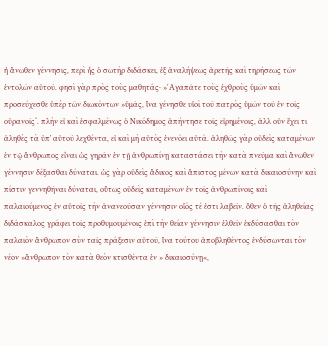ἡ ἄνωθεν γέννησις, περὶ ἧς ὁ σωτὴρ διδάσκει, ἐξ ἀναλήψεως ἀρετῆς καὶ τηρήσεως τῶν ἐντολῶν αὐτοῦ. φησὶ γὰρ πρὸς τοὺς μαθητάς· »'Αγαπᾶτε τοὺς ἐχθροὺς ὑμῶν καὶ προσεύχεσθε ὑπὲρ τῶν διωκόντων »ὑμᾶς, ἵνα γένησθε υἱοὶ τοῦ πατρὸς ὑμῶν τοῦ ἐν τοῖς οὐρανοῖς‘. πλὴν εἰ καὶ ἐσφαλμένως ὁ Νικόδημος ἀπήντησε τοῖς εἰρημένοις, ἀλλ οὐν ἔχει τι ἀληθὲς τὰ ὐπ᾿ αὐτοῦ λεχθέντα, εἰ καὶ μὴ αὐτὸς ἐνενόει αὐτά. ἀληθῶς γὰρ οὐδεὶς καταμένων ἐν τῷ ἄνθρωπος εἶναι ὡς γηρᾶν ἐν τῇ ἀνθρωπίνῃ καταστάσει τὴν κατὰ πνεῦμα καὶ ἄνωθεν γέννησιν δέξασθαι δύναται. ὡς γὰρ οὐδεὶς ἄδικος καὶ ἄπιστος μένων κατὰ δικαιοσύνην καὶ πίστιν γεννηθῆναι δύναται, οὕτως οὐδεὶς καταμένων ἐν τοῖς ἀνθρωπίνοις καὶ παλαιούμενος ἐν αὐτοῖς τὴν ἀνανεοῦσαν γέννησιν οἷός τέ ἐστι λαβεῖν. ὅθεν ὁ τῆς ἀληθείας διδάσκαλος γράφει τοῖς προθυμουμένοις ἐπὶ τὴν θείαν γέννησιν ἐλθεῖν ἐκδύσασθαι τὸν παλαιὸν ἄνθρωπον σὺν ταῖς πράξεσιν αὐτοῦ, ἴνα τούτου ἀποβληθέντος ἐνδύσωνται τὸν νέον »ἄνθρωπον τὸν κατὰ θεὸν κτισθέντα ἐν » δικαιοσύνῃ«,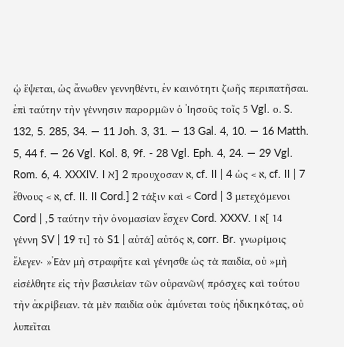ᾡ ἕψεται, ὡς ἄνωθεν γεννηθέντι, ἐν καινότητι ζωῆς περιπατῆσαι. ἐπὶ ταύτην τὴν γέννησιν παρορμῶν ὁ Ἰησοῦς τοῖς 5 Vgl. ο. S. 132, 5. 285, 34. — 11 Joh. 3, 31. — 13 Gal. 4, 10. — 16 Matth. 5, 44 f. — 26 Vgl. Kol. 8, 9f. - 28 Vgl. Eph. 4, 24. — 29 Vgl. Rom. 6, 4. XXXIV. I ℵ] 2 προυχοσαν ℵ, cf. II | 4 ὡς < ℵ, cf. II | 7 ἔθνους < ℵ, cf. II. II Cord.] 2 τάξιν καὶ < Cord | 3 μετεχόμενοι Cord | ,5 ταύτην τὴν ὀνομασίαν ἔσχεν Cord. XXXV. Ι ℵ[ 14 γέννη SV | 19 τι] τὸ S1 | αὐτά] αὐτός ℵ, corr. Br. γνωρίμοις ἔλεγεν· »Ἐὰν μὴ στραφῆτε καὶ γένησθε ὡς τὰ παιδία, οὐ »μὴ εἰσέλθητε εἰς τὴν βασιλείαν τῶν οὐρανῶν( πρόσχες καὶ τούτου τὴν ἀκρίβειαν. τὰ μὲν παιδία οὐκ ἀμύνεται τοὺς ἠδικηκότας, οὐ λυπεῖται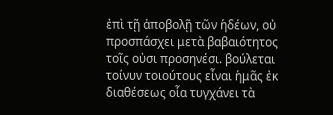ἐπὶ τῇ ἀποβολῇ τῶν ἡδέων, οὐ προσπάσχει μετὰ βαβαιότητος τοῖς οὐσι προσηνέσι. βούλεται τοίνυν τοιούτους εἶναι ἡμᾶς ἐκ διαθέσεως οἷα τυγχάνει τὰ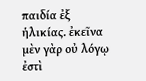παιδία ἐξ ἡλικίας. ἐκεῖνα μὲν γὰρ οὐ λόγῳ ἐστὶ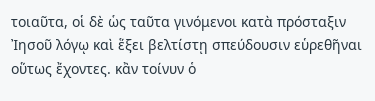τοιαῦτα, οἱ δὲ ὡς ταῦτα γινόμενοι κατὰ πρόσταξιν Ἰησοῦ λόγῳ καὶ ἕξει βελτίστῃ σπεύδουσιν εὑρεθῆναι οὕτως ἔχοντες. κἂν τοίνυν ὁ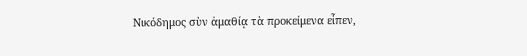Νικόδημος σὺν ἀμαθίᾳ τὰ προκείμενα εἶπεν,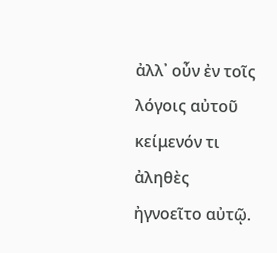ἀλλ᾿ οὖν ἐν τοῖς λόγοις αὐτοῦ κείμενόν τι ἀληθὲς ἠγνοεῖτο αὐτῷ.